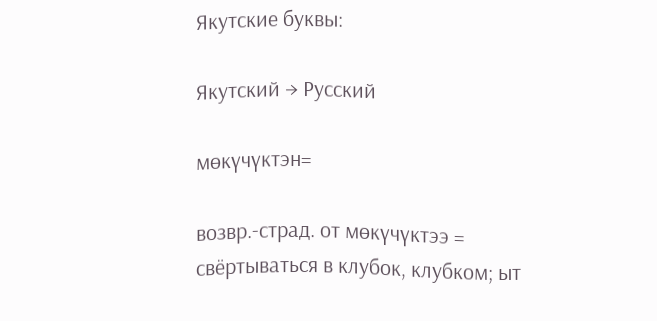Якутские буквы:

Якутский → Русский

мөкүчүктэн=

возвр.-страд. от мөкүчүктээ = свёртываться в клубок, клубком; ыт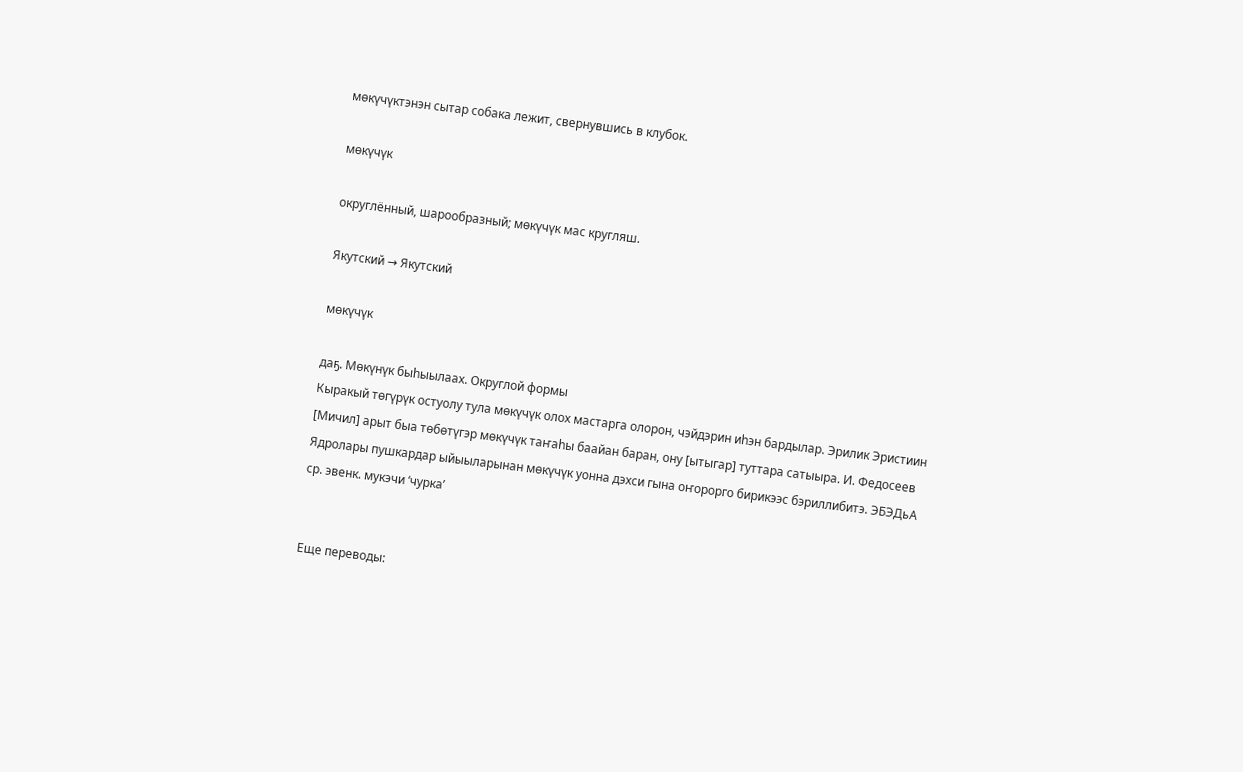мөкүчүктэнэн сытар собака лежит, свернувшись в клубок.

мөкүчүк

округлённый, шарообразный; мөкүчүк мас кругляш.

Якутский → Якутский

мөкүчүк

даҕ. Мөкүнүк быһыылаах. Округлой формы
Кыракый төгүрүк остуолу тула мөкүчүк олох мастарга олорон, чэйдэрин иһэн бардылар. Эрилик Эристиин
[Мичил] арыт быа төбөтүгэр мөкүчүк таҥаһы баайан баран, ону [ытыгар] туттара сатыыра. И. Федосеев
Ядролары пушкардар ыйыыларынан мөкүчүк уонна дэхси гына оҥорорго бирикээс бэриллибитэ. ЭБЭДьА
ср. эвенк. мукэчи ‘чурка’


Еще переводы: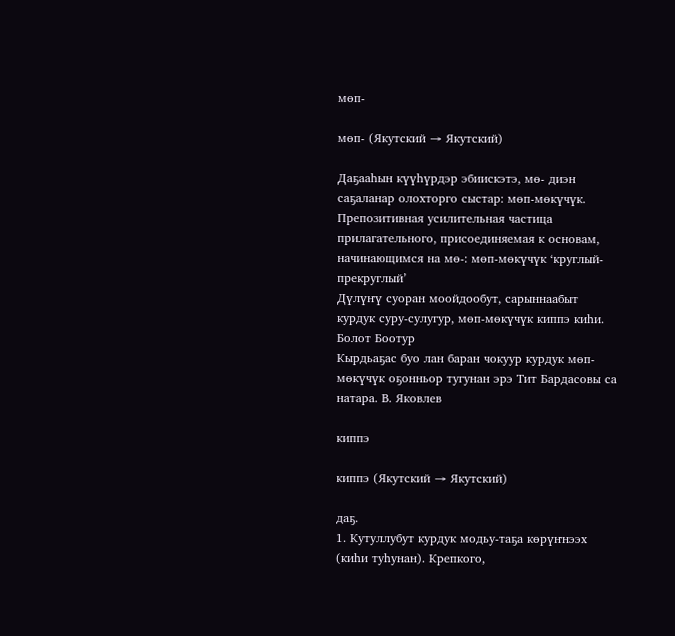мөп-

мөп- (Якутский → Якутский)

Даҕааһын күүһүрдэр эбиискэтэ, мө- диэн саҕаланар олохторго сыстар: мөп-мөкүчүк. Препозитивная усилительная частица прилагательного, присоединяемая к основам, начинающимся на мө-: мөп-мөкүчүк ‘круглый-прекруглый’
Дүлүҥү суоран моойдообут, сарыннаабыт курдук суру-сулугур, мөп-мөкүчүк киппэ киһи. Болот Боотур
Кырдьаҕас буо лан баран чокуур курдук мөп-мөкүчүк оҕонньор тугунан эрэ Тит Бардасовы са натара. В. Яковлев

киппэ

киппэ (Якутский → Якутский)

даҕ.
1. Кутуллубут курдук модьу-таҕа көрүҥнээх (киһи туһунан). Крепкого,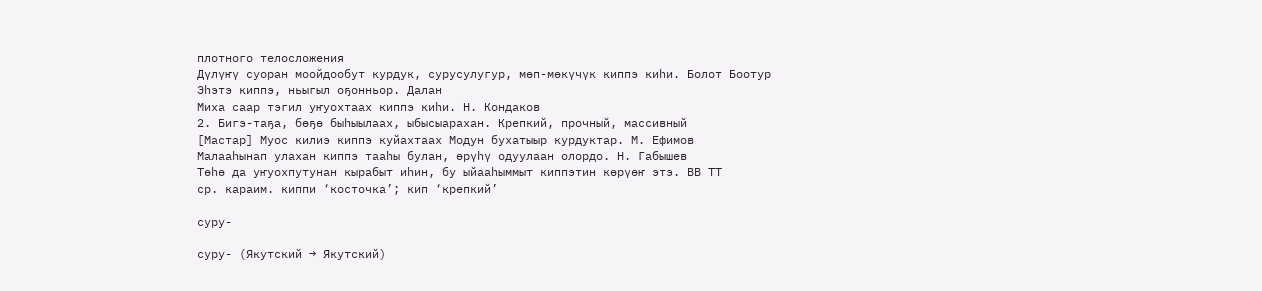плотного телосложения
Дүлүҥү суоран моойдообут курдук, сурусулугур, мөп-мөкүчүк киппэ киһи. Болот Боотур
Эһэтэ киппэ, ньыгыл оҕонньор. Далан
Миха саар тэгил уҥуохтаах киппэ киһи. Н. Кондаков
2. Бигэ-таҕа, бөҕө быһыылаах, ыбысыарахан. Крепкий, прочный, массивный
[Мастар] Муос килиэ киппэ куйахтаах Модун бухатыыр курдуктар. М. Ефимов
Малааһынап улахан киппэ тааһы булан, өрүһү одуулаан олордо. Н. Габышев
Төһө да уҥуохпутунан кырабыт иһин, бу ыйааһыммыт киппэтин көрүөҥ этэ. ВВ ТТ
ср. караим. киппи ‘косточка’; кип ‘крепкий’

суру-

суру- (Якутский → Якутский)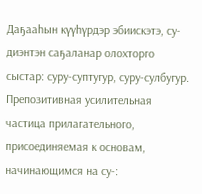Даҕааһын күүһүрдэр эбиискэтэ, су- диэнтэн саҕаланар олохторго сыстар: суру-суптугур, суру-сулбугур. Препозитивная усилительная частица прилагательного, присоединяемая к основам, начинающимся на су-: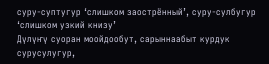суру-суптугур ‘слишком заострённый’, суру-сулбугур ‘слишком узкий книзу’
Дүлүҥү суоран моойдообут, сарыннаабыт курдук сурусулугур,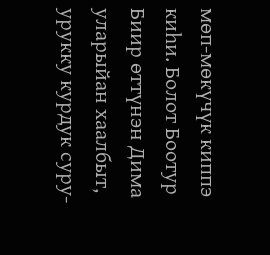мөп-мөкүчүк киппэ киһи. Болот Боотур
Биир өттүнэн Дима уларыйан хаалбыт, урукку курдук суру-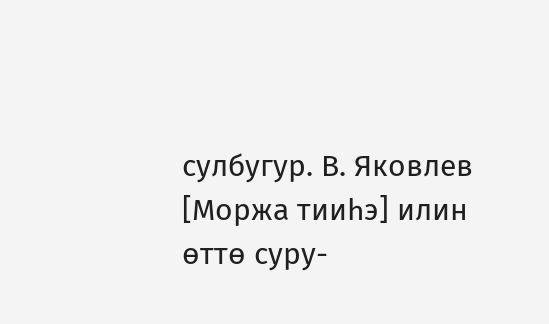сулбугур. В. Яковлев
[Моржа тииһэ] илин өттө суру-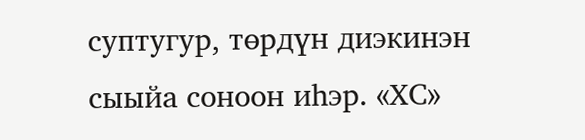суптугур, төрдүн диэкинэн сыыйа соноон иһэр. «ХС»